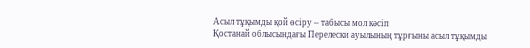Асыл тұқымды қой өсіру – табысы мол кәсіп
Қостанай облысындағы Перелески ауылының тұрғыны асыл тұқымды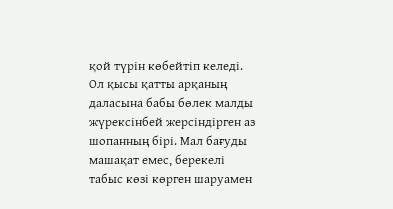қой түрін көбейтіп келеді. Ол қысы қатты арқаның даласына бабы бөлек малды жүрексінбей жерсіндірген аз шопанның бірі. Мал бағуды машақат емес, берекелі табыс көзі көрген шаруамен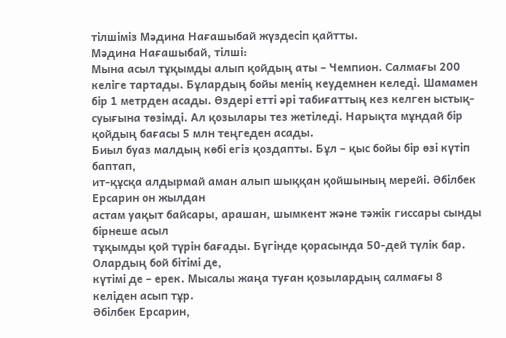тілшіміз Мәдина Нағашыбай жүздесіп қайтты.
Мәдина Нағашыбай, тілші:
Мына асыл тұқымды алып қойдың аты – Чемпион. Салмағы 200 келіге тартады. Бұлардың бойы менің кеудемнен келеді. Шамамен бір 1 метрден асады. Өздері етті әрі табиғаттың кез келген ыстық-суығына төзімді. Ал қозылары тез жетіледі. Нарықта мұндай бір қойдың бағасы 5 млн теңгеден асады.
Биыл буаз малдың көбі егіз қоздапты. Бұл – қыс бойы бір өзі күтіп баптап,
ит-құсқа алдырмай аман алып шыққан қойшының мерейі. Әбілбек Ерсарин он жылдан
астам уақыт байсары, арашан, шымкент және тәжік гиссары сынды бірнеше асыл
тұқымды қой түрін бағады. Бүгінде қорасында 50-дей түлік бар. Олардың бой бітімі де,
күтімі де – ерек. Мысалы жаңа туған қозылардың салмағы 8 келіден асып тұр.
Әбілбек Ерсарин,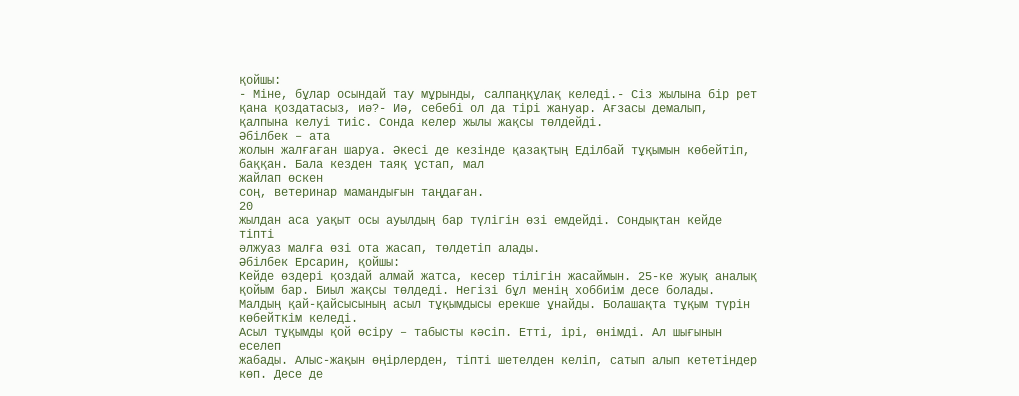қойшы:
- Міне, бұлар осындай тау мұрынды, салпаңқұлақ келеді.- Сіз жылына бір рет қана қоздатасыз, иә?- Иә, себебі ол да тірі жануар. Ағзасы демалып, қалпына келуі тиіс. Сонда келер жылы жақсы төлдейді.
Әбілбек – ата
жолын жалғаған шаруа. Әкесі де кезінде қазақтың Еділбай тұқымын көбейтіп,
баққан. Бала кезден таяқ ұстап, мал
жайлап өскен
соң, ветеринар мамандығын таңдаған.
20
жылдан аса уақыт осы ауылдың бар түлігін өзі емдейді. Сондықтан кейде тіпті
әлжуаз малға өзі ота жасап, төлдетіп алады.
Әбілбек Ерсарин, қойшы:
Кейде өздері қоздай алмай жатса, кесер тілігін жасаймын. 25-ке жуық аналық қойым бар. Биыл жақсы төлдеді. Негізі бұл менің хоббиім десе болады. Малдың қай-қайсысының асыл тұқымдысы ерекше ұнайды. Болашақта тұқым түрін көбейткім келеді.
Асыл тұқымды қой өсіру – табысты кәсіп. Етті, ірі, өнімді. Ал шығынын еселеп
жабады. Алыс-жақын өңірлерден, тіпті шетелден келіп, сатып алып кететіндер көп. Десе де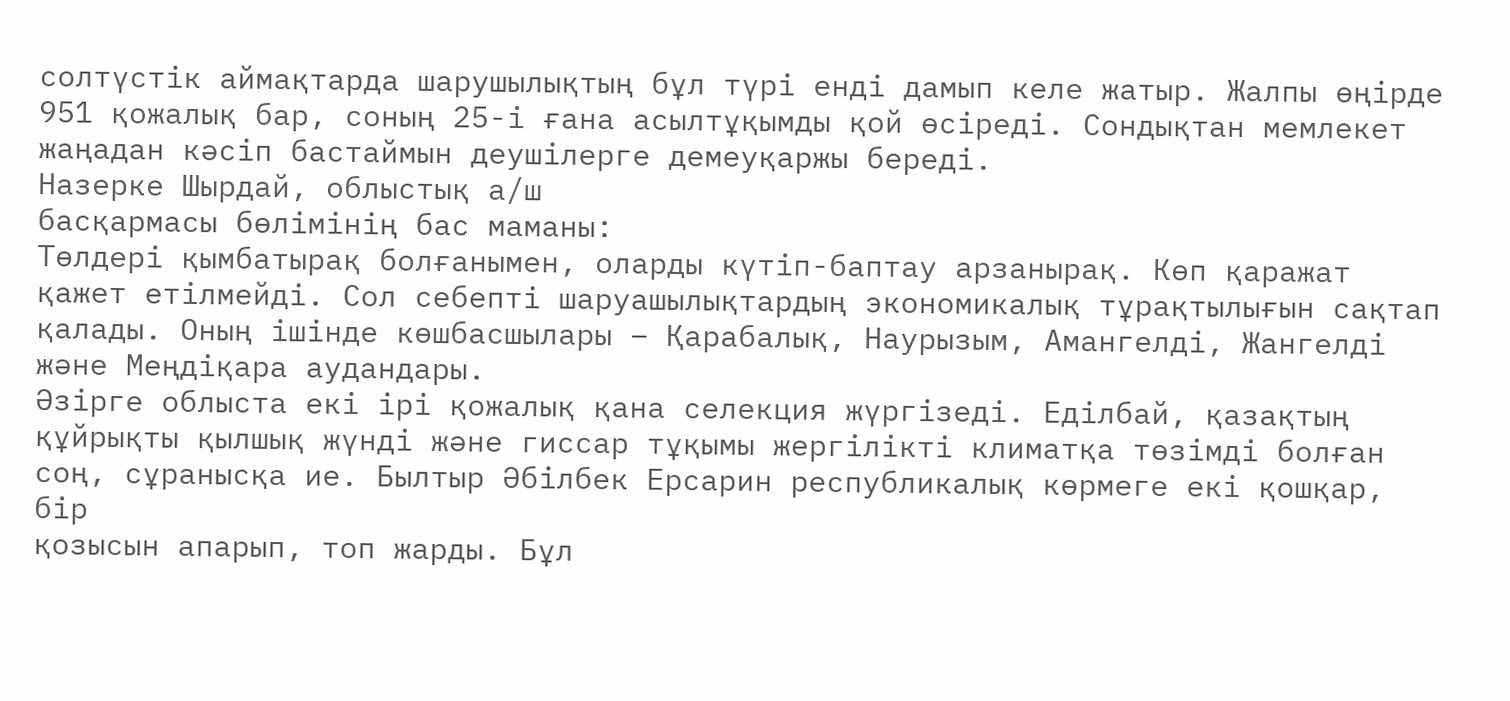солтүстік аймақтарда шарушылықтың бұл түрі енді дамып келе жатыр. Жалпы өңірде
951 қожалық бар, соның 25-і ғана асылтұқымды қой өсіреді. Сондықтан мемлекет
жаңадан кәсіп бастаймын деушілерге демеуқаржы береді.
Назерке Шырдай, облыстық а/ш
басқармасы бөлімінің бас маманы:
Төлдері қымбатырақ болғанымен, оларды күтіп-баптау арзанырақ. Көп қаражат қажет етілмейді. Сол себепті шаруашылықтардың экономикалық тұрақтылығын сақтап қалады. Оның ішінде көшбасшылары – Қарабалық, Наурызым, Амангелді, Жангелді және Меңдіқара аудандары.
Әзірге облыста екі ірі қожалық қана селекция жүргізеді. Еділбай, қазақтың
құйрықты қылшық жүнді және гиссар тұқымы жергілікті климатқа төзімді болған
соң, сұранысқа ие. Былтыр Әбілбек Ерсарин республикалық көрмеге екі қошқар, бір
қозысын апарып, топ жарды. Бұл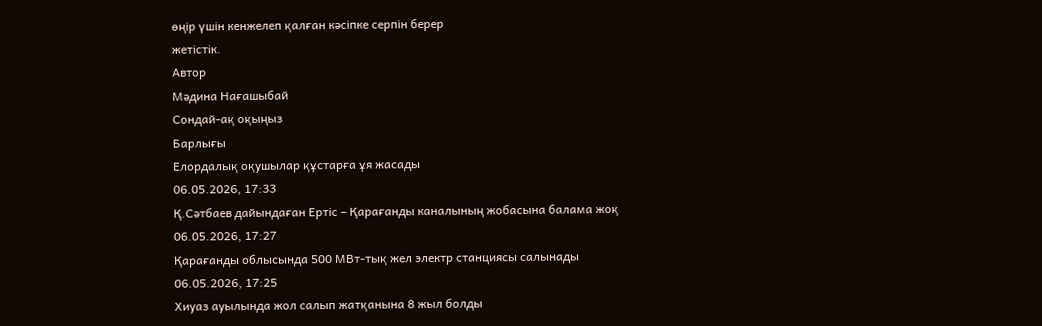өңір үшін кенжелеп қалған кәсіпке серпін берер
жетістік.
Автор
Мәдина Нағашыбай
Сондай-ақ оқыңыз
Барлығы
Елордалық оқушылар құстарға ұя жасады
06.05.2026, 17:33
Қ.Сәтбаев дайындаған Ертіс – Қарағанды каналының жобасына балама жоқ
06.05.2026, 17:27
Қарағанды облысында 500 МВт-тық жел электр станциясы салынады
06.05.2026, 17:25
Хиуаз ауылында жол салып жатқанына 8 жыл болды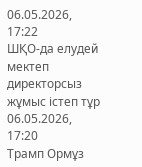06.05.2026, 17:22
ШҚО-да елудей мектеп директорсыз жұмыс істеп тұр
06.05.2026, 17:20
Трамп Ормұз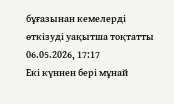бұғазынан кемелерді өткізуді уақытша тоқтатты
06.05.2026, 17:17
Екі күннен бері мұнай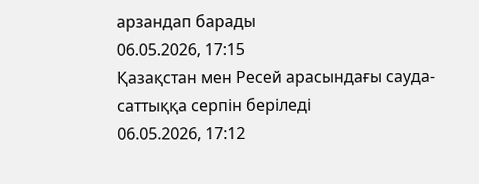арзандап барады
06.05.2026, 17:15
Қазақстан мен Ресей арасындағы сауда-саттыққа серпін беріледі
06.05.2026, 17:12